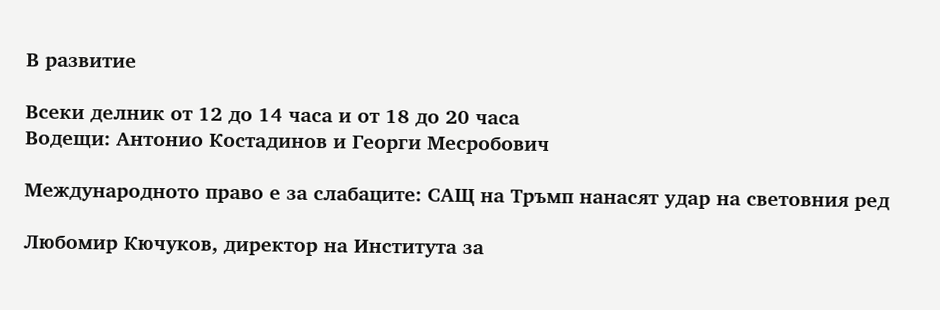В развитие

Всеки делник от 12 до 14 часа и от 18 до 20 часа
Водещи: Антонио Костадинов и Георги Месробович

Международното право е за слабаците: САЩ на Тръмп нанасят удар на световния ред

Любомир Кючуков, директор на Института за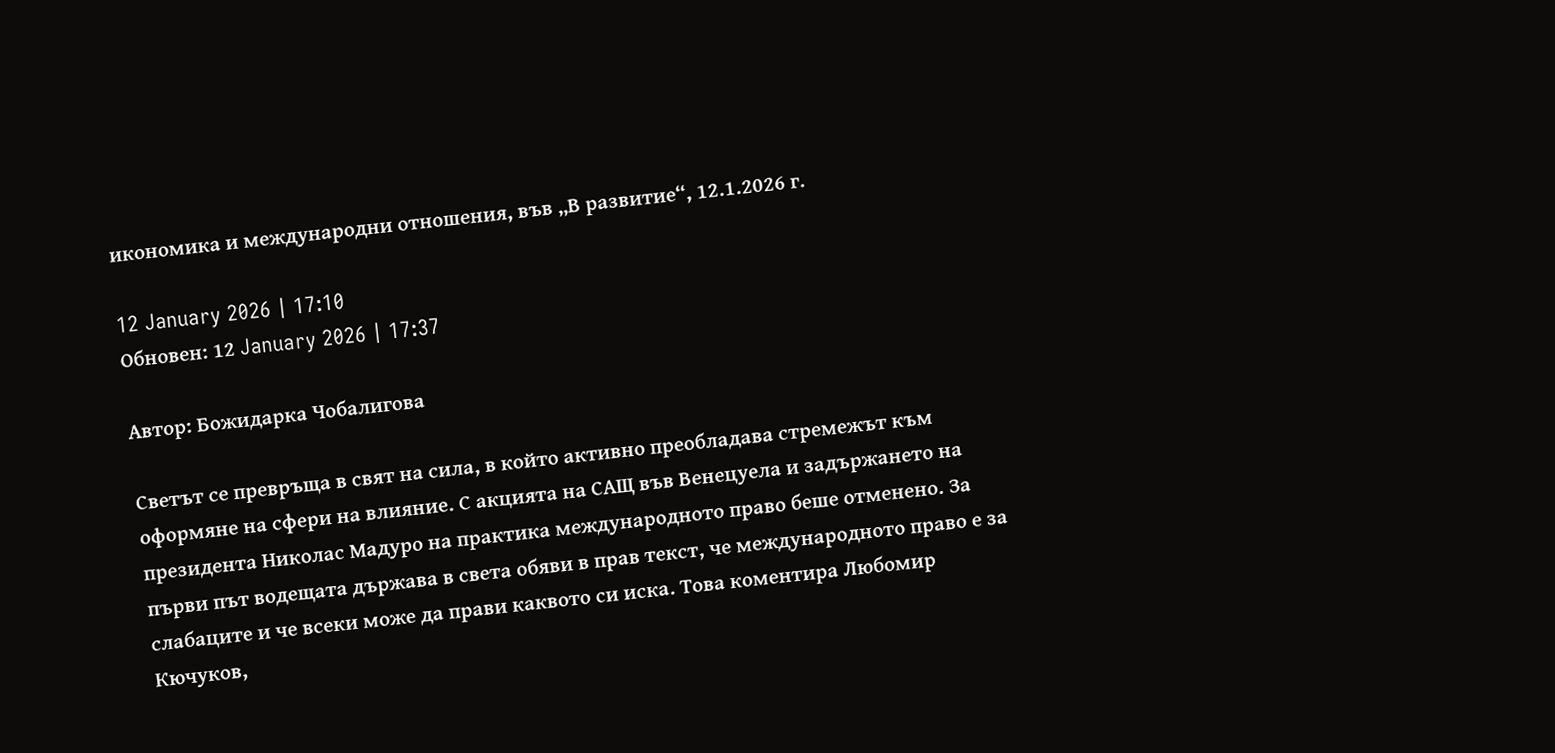икономика и международни отношения, във „В развитие“, 12.1.2026 г.

12 January 2026 | 17:10
Обновен: 12 January 2026 | 17:37

Автор: Божидарка Чобалигова

Светът се превръща в свят на сила, в който активно преобладава стремежът към оформяне на сфери на влияние. С акцията на САЩ във Венецуела и задържането на президента Николас Мадуро на практика международното право беше отменено. За първи път водещата държава в света обяви в прав текст, че международното право е за слабаците и че всеки може да прави каквото си иска. Това коментира Любомир Кючуков,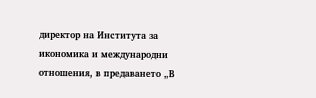директор на Института за икономика и международни отношения, в предаването „В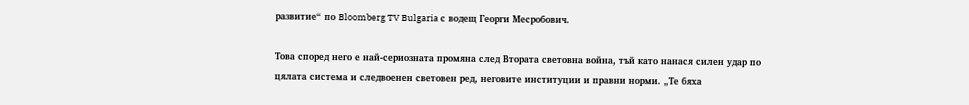развитие“ по Bloomberg TV Bulgaria с водещ Георги Месробович.

Това според него е най-сериозната промяна след Втората световна война, тъй като нанася силен удар по цялата система и следвоенен световен ред, неговите институции и правни норми. „Те бяха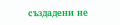създадени не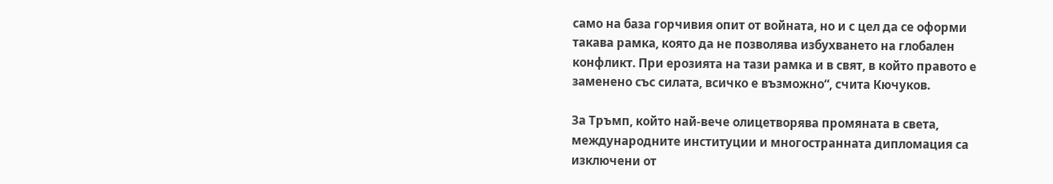само на база горчивия опит от войната, но и с цел да се оформи такава рамка, която да не позволява избухването на глобален конфликт. При ерозията на тази рамка и в свят, в който правото е заменено със силата, всичко е възможно“, счита Кючуков.

За Тръмп, който най-вече олицетворява промяната в света, международните институции и многостранната дипломация са изключени от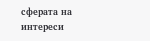сферата на интереси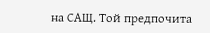на САЩ. Той предпочита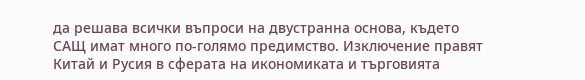да решава всички въпроси на двустранна основа, където САЩ имат много по-голямо предимство. Изключение правят Китай и Русия в сферата на икономиката и търговията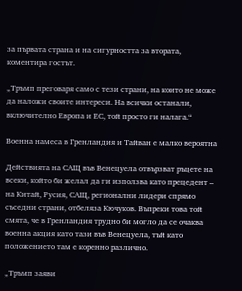за първата страна и на сигурността за втората, коментира гостът.

„Тръмп преговаря само с тези страни, на които не може да наложи своите интереси. На всички останали, включително Европа и ЕС, той просто ги налага.“

Военна намеса в Гренландия и Тайван е малко вероятна

Действията на САЩ във Венецуела отвързват ръцете на всеки, който би желал да ги използва като прецедент – на Китай, Русия, САЩ, регионални лидери спрямо съседни страни, отбеляза Кючуков. Въпреки това той смята, че в Гренландия трудно би могло да се очаква военна акция като тази във Венецуела, тъй като положението там е коренно различно.

„Тръмп заяви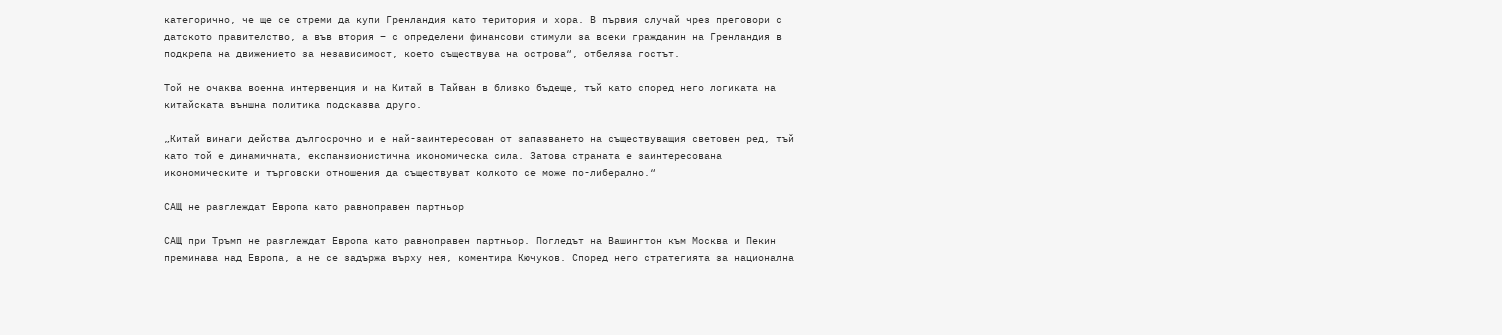категорично, че ще се стреми да купи Гренландия като територия и хора. В първия случай чрез преговори с датското правителство, а във втория – с определени финансови стимули за всеки гражданин на Гренландия в подкрепа на движението за независимост, което съществува на острова“, отбеляза гостът.

Той не очаква военна интервенция и на Китай в Тайван в близко бъдеще, тъй като според него логиката на китайската външна политика подсказва друго.

„Китай винаги действа дългосрочно и е най-заинтересован от запазването на съществуващия световен ред, тъй като той е динамичната, експанзионистична икономическа сила. Затова страната е заинтересована икономическите и търговски отношения да съществуват колкото се може по-либерално.“

САЩ не разглеждат Европа като равноправен партньор

САЩ при Тръмп не разглеждат Европа като равноправен партньор. Погледът на Вашингтон към Москва и Пекин преминава над Европа, а не се задържа върху нея, коментира Кючуков. Според него стратегията за национална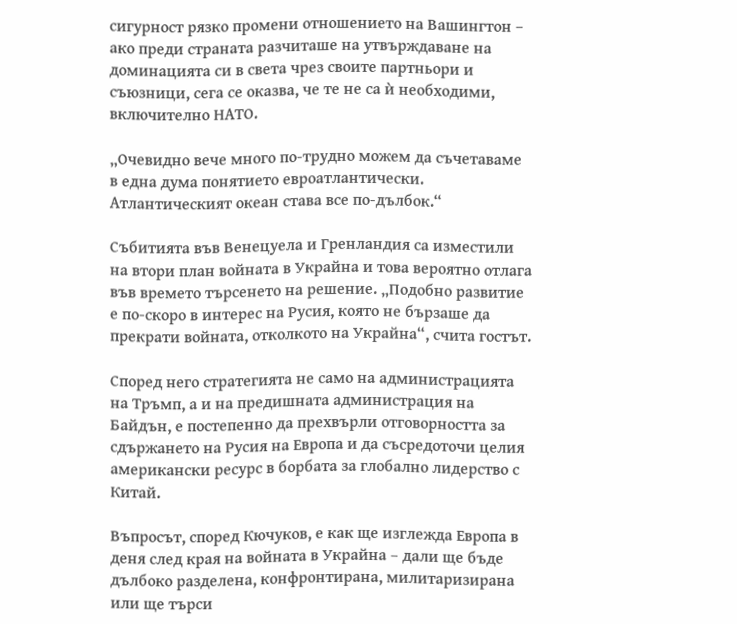сигурност рязко промени отношението на Вашингтон – ако преди страната разчиташе на утвърждаване на доминацията си в света чрез своите партньори и съюзници, сега се оказва, че те не са ѝ необходими, включително НАТО.

„Очевидно вече много по-трудно можем да съчетаваме в една дума понятието евроатлантически. Атлантическият океан става все по-дълбок.“

Събитията във Венецуела и Гренландия са изместили на втори план войната в Украйна и това вероятно отлага във времето търсенето на решение. „Подобно развитие е по-скоро в интерес на Русия, която не бързаше да прекрати войната, отколкото на Украйна“, счита гостът.

Според него стратегията не само на администрацията на Тръмп, а и на предишната администрация на Байдън, е постепенно да прехвърли отговорността за сдържането на Русия на Европа и да съсредоточи целия американски ресурс в борбата за глобално лидерство с Китай.

Въпросът, според Кючуков, е как ще изглежда Европа в деня след края на войната в Украйна – дали ще бъде дълбоко разделена, конфронтирана, милитаризирана или ще търси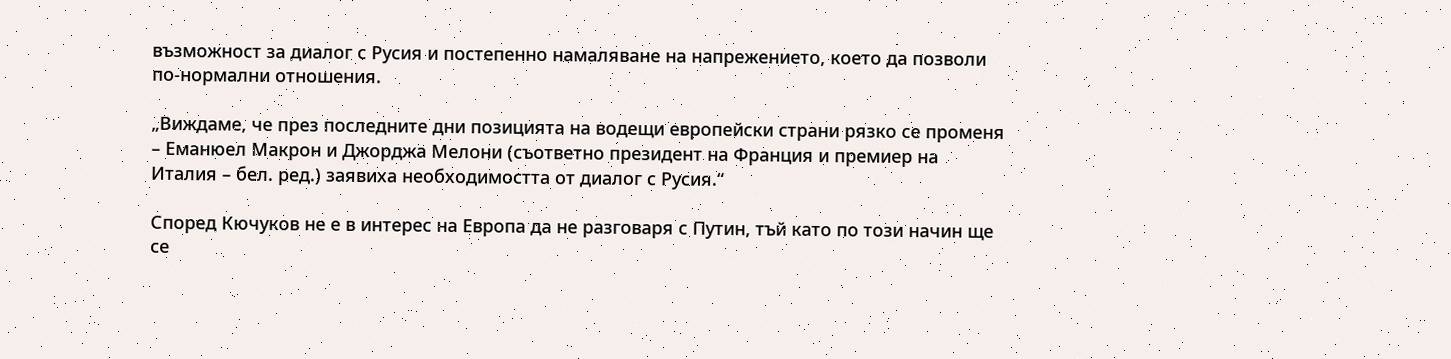възможност за диалог с Русия и постепенно намаляване на напрежението, което да позволи по-нормални отношения.

„Виждаме, че през последните дни позицията на водещи европейски страни рязко се променя – Еманюел Макрон и Джорджа Мелони (съответно президент на Франция и премиер на Италия – бел. ред.) заявиха необходимостта от диалог с Русия.“

Според Кючуков не е в интерес на Европа да не разговаря с Путин, тъй като по този начин ще се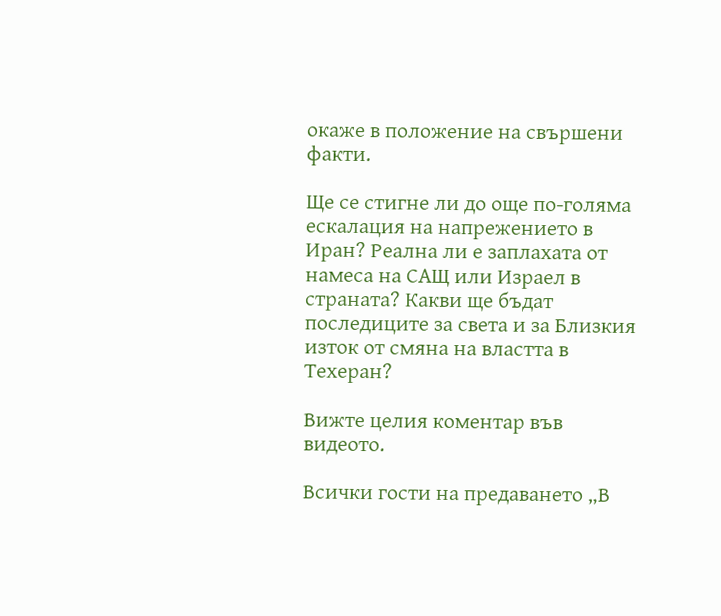окаже в положение на свършени факти.

Ще се стигне ли до още по-голяма ескалация на напрежението в Иран? Реална ли е заплахата от намеса на САЩ или Израел в страната? Какви ще бъдат последиците за света и за Близкия изток от смяна на властта в Техеран?

Вижте целия коментар във видеото.

Всички гости на предаването „В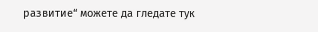развитие“ можете да гледате тук